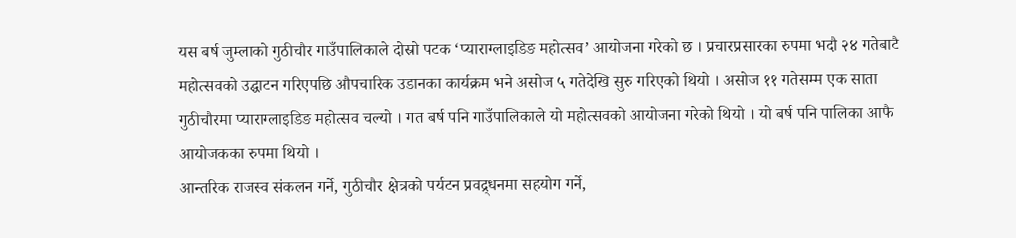यस बर्ष जुम्लाको गुठीचौर गाउँपालिकाले दोस्रो पटक ‘प्याराग्लाइडिङ महोत्सव’ आयोजना गरेको छ । प्रचारप्रसारका रुपमा भदौ २४ गतेबाटै महोत्सवको उद्घाटन गरिएपछि औपचारिक उडानका कार्यक्रम भने असोज ५ गतेदेखि सुरु गरिएको थियो । असोज ११ गतेसम्म एक साता गुठीचौरमा प्याराग्लाइडिङ महोत्सव चल्यो । गत बर्ष पनि गाउँपालिकाले यो महोत्सवको आयोजना गरेको थियो । यो बर्ष पनि पालिका आफै आयोजकका रुपमा थियो ।
आन्तरिक राजस्व संकलन गर्ने, गुठीचौर क्षेत्रको पर्यटन प्रवद्र्धनमा सहयोग गर्ने,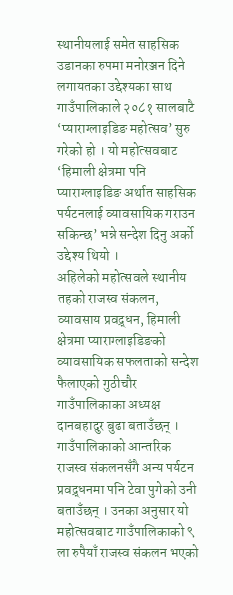स्थानीयलाई समेत साहसिक उडानका रुपमा मनोरञ्जन दिने लगायतका उद्देश्यका साथ गाउँपालिकाले २०८१ सालबाटै ‘प्याराग्लाइडिङ महोत्सव’ सुरु गरेको हो । यो महोत्सवबाट ‘हिमाली क्षेत्रमा पनि प्याराग्लाइडिङ अर्थात साहसिक पर्यटनलाई व्यावसायिक गराउन सकिन्छ’ भन्ने सन्देश दिनु अर्को उद्देश्य थियो ।
अहिलेको महोत्सवले स्थानीय तहको राजस्व संकलन, व्यावसाय प्रवद्र्धन, हिमाली क्षेत्रमा प्याराग्लाइडिङको व्यावसायिक सफलताको सन्देश फैलाएको गुठीचौर गाउँपालिकाका अध्यक्ष दानबहादुर बुढा बताउँछन् । गाउँपालिकाको आन्तरिक राजस्व संकलनसँगै अन्य पर्यटन प्रवद्र्धनमा पनि टेवा पुगेको उनी बताउँछन् । उनका अनुसार यो महोत्सवबाट गाउँपालिकाको ९ ला रुपैयाँ राजस्व संकलन भएको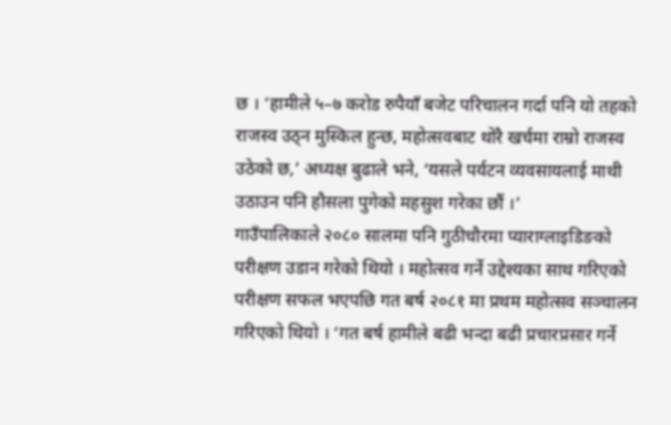छ । ‘हामीले ५–७ करोड रुपैयाँ बजेट परिचालन गर्दा पनि यो तहको राजस्व उठ्न मुस्किल हुन्छ, महोत्सवबाट थोरै खर्चमा राम्रो राजस्व उठेको छ,’ अध्यक्ष बुढाले भने, ‘यसले पर्यटन व्यवसायलाई माथी उठाउन पनि हौसला पुगेको महसुश गरेका छौं ।’
गाउँपालिकाले २०८० सालमा पनि गुठीचौरमा प्याराग्लाइडिङको परीक्षण उडान गरेको थियो । महोत्सव गर्ने उद्देश्यका साथ गरिएको परीक्षण सफल भएपछि गत बर्ष २०८१ मा प्रथम महोत्सव सञ्चालन गरिएको थियो । ‘गत बर्ष हामीले बढी भन्दा बढी प्रचारप्रसार गर्ने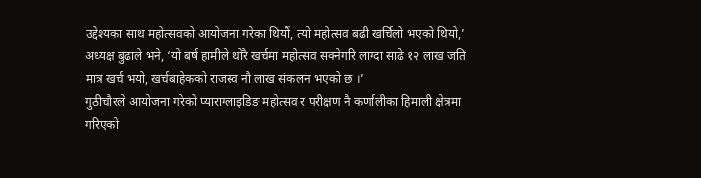उद्देश्यका साथ महोत्सवको आयोजना गरेका थियौं, त्यो महोत्सव बढी खर्चिलो भएको थियो,’ अध्यक्ष बुढाले भने, ‘यो बर्ष हामीले थोरै खर्चमा महोत्सव सक्नेगरि लाग्दा साढे १२ लाख जति मात्र खर्च भयो, खर्चबाहेकको राजस्व नौ लाख संकलन भएको छ ।’
गुठीचौरले आयोजना गरेको प्याराग्लाइडिङ महोत्सव र परीक्षण नै कर्णालीका हिमाली क्षेत्रमा गरिएको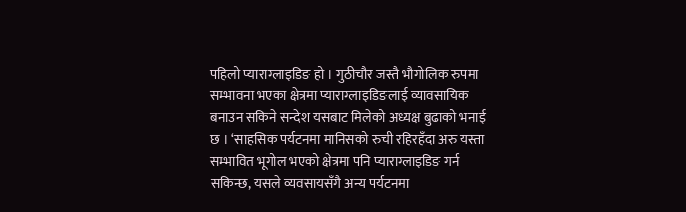पहिलो प्याराग्लाइडिङ हो । गुठीचौर जस्तै भौगोलिक रुपमा सम्भावना भएका क्षेत्रमा प्याराग्लाइडिङलाई व्यावसायिक बनाउन सकिने सन्देश यसबाट मिलेको अध्यक्ष बुढाको भनाई छ । ‘साहसिक पर्यटनमा मानिसको रुची रहिरहँदा अरु यस्ता सम्भावित भूगोल भएको क्षेत्रमा पनि प्याराग्लाइडिङ गर्न सकिन्छ, यसले व्यवसायसँगै अन्य पर्यटनमा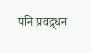पनि प्रवद्र्धन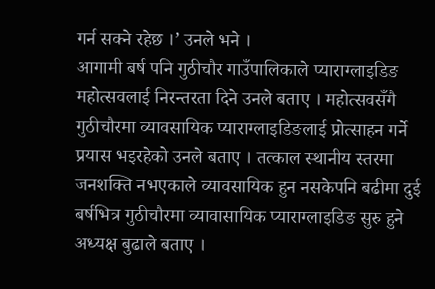गर्न सक्ने रहेछ ।’ उनले भने ।
आगामी बर्ष पनि गुठीचौर गाउँपालिकाले प्याराग्लाइडिङ महोत्सवलाई निरन्तरता दिने उनले बताए । महोत्सवसँगै गुठीचौरमा व्यावसायिक प्याराग्लाइडिङलाई प्रोत्साहन गर्ने प्रयास भइरहेको उनले बताए । तत्काल स्थानीय स्तरमा जनशक्ति नभएकाले व्यावसायिक हुन नसकेपनि बढीमा दुई बर्षभित्र गुठीचौरमा व्यावासायिक प्याराग्लाइडिङ सुरु हुने अध्यक्ष बुढाले बताए ।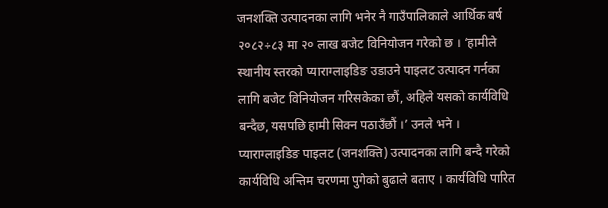जनशक्ति उत्पादनका लागि भनेर नै गाउँपालिकाले आर्थिक बर्ष २०८२÷८३ मा २० लाख बजेट विनियोजन गरेको छ । ‘हामीले स्थानीय स्तरको प्याराग्लाइडिङ उडाउने पाइलट उत्पादन गर्नका लागि बजेट विनियोजन गरिसकेका छौं, अहिले यसको कार्यविधि बन्दैछ, यसपछि हामी सिक्न पठाउँछौं ।’ उनले भने । प्याराग्लाइडिङ पाइलट (जनशक्ति) उत्पादनका लागि बन्दै गरेको कार्यविधि अन्तिम चरणमा पुगेको बुढाले बताए । कार्यविधि पारित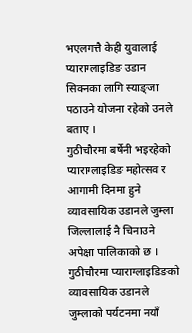भएलगत्तै केही युवालाई प्याराग्लाइडिङ उडान सिक्नका लागि स्याङ्जा पठाउने योजना रहेको उनले बताए ।
गुठीचौरमा बर्षेनी भइरहेको प्याराग्लाइडिङ महोत्सव र आगामी दिनमा हुने व्यावसायिक उडानले जुम्ला जिल्लालाई नै चिनाउने अपेक्षा पालिकाको छ । गुठीचौरमा प्याराग्लाइडिङको व्यावसायिक उडानले जुम्लाको पर्यटनमा नयाँ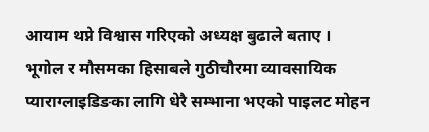आयाम थप्ने विश्वास गरिएको अध्यक्ष बुढाले बताए ।
भूगोल र मौसमका हिसाबले गुठीचौरमा व्यावसायिक प्याराग्लाइडिङका लागि धेरै सम्भाना भएको पाइलट मोहन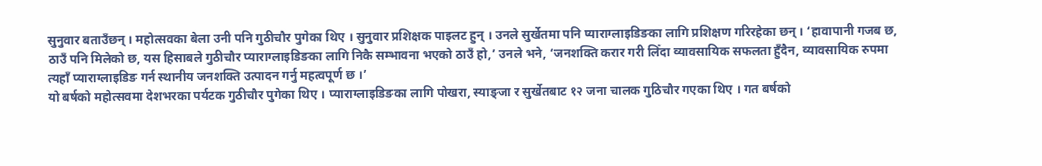सुनुवार बताउँछन् । महोत्सवका बेला उनी पनि गुठीचौर पुगेका थिए । सुनुवार प्रशिक्षक पाइलट हुन् । उनले सुर्खेतमा पनि प्याराग्लाइडिङका लागि प्रशिक्षण गरिरहेका छन् । ‘हावापानी गजब छ, ठाउँ पनि मिलेको छ, यस हिसाबले गुठीचौर प्याराग्लाइडिङका लागि निकै सम्भावना भएको ठाउँ हो,’ उनले भने, ‘जनशक्ति करार गरी लिँदा व्यावसायिक सफलता हुँदैन, व्यावसायिक रुपमा त्यहाँ प्याराग्लाइडिङ गर्न स्थानीय जनशक्ति उत्पादन गर्नु महत्वपूर्ण छ ।’
यो बर्षको महोत्सवमा देशभरका पर्यटक गुठीचौर पुगेका थिए । प्याराग्लाइडिङका लागि पोखरा, स्याङ्जा र सुर्खेतबाट १२ जना चालक गुठिचौर गएका थिए । गत बर्षको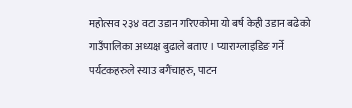महोत्सव २३४ वटा उडान गरिएकोमा यो बर्ष केही उडान बढेको गाउँपालिका अध्यक्ष बुढाले बताए । प्याराग्लाइडिङ गर्ने पर्यटकहरुले स्याउ बगैंचाहरु, पाटन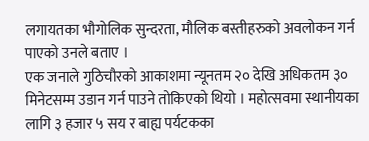लगायतका भौगोलिक सुन्दरता, मौलिक बस्तीहरुको अवलोकन गर्न पाएको उनले बताए ।
एक जनाले गुठिचौरको आकाशमा न्यूनतम २० देखि अधिकतम ३० मिनेटसम्म उडान गर्न पाउने तोकिएको थियो । महोत्सवमा स्थानीयका लागि ३ हजार ५ सय र बाह्य पर्यटकका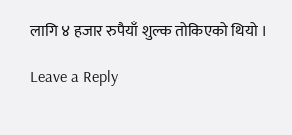लागि ४ हजार रुपैयाँ शुल्क तोकिएको थियो ।

Leave a Reply